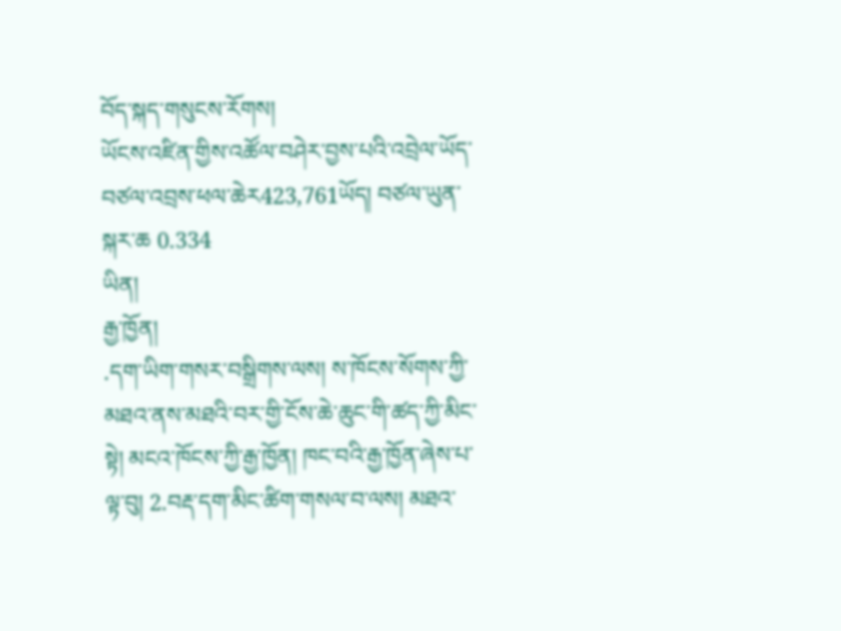བོད་སྐད་གསུངས་རོགས།
ཡོངས་འཛིན་གྱིས་འཚོལ་བཤེར་བྱས་པའི་འབྲེལ་ཡོད་བཙལ་འབྲས་ཕལ་ཆེར423,761ཡོད། བཙལ་ཡུན་སྐར་ཆ 0.334
ཡིན།
རྒྱ་ཁྱོན།
.དག་ཡིག་གསར་བསྒྲིགས་ལས། ས་ཁོངས་སོགས་ཀྱི་མཐའ་ནས་མཐའི་བར་གྱི་ངོས་ཆེ་ཆུང་གི་ཚད་ཀྱི་མིང་སྟེ། མངའ་ཁོངས་ཀྱི་རྒྱ་ཁྱོན། ཁང་བའི་རྒྱ་ཁྱོན་ཞེས་པ་ལྟ་བུ། 2.བརྡ་དག་མིང་ཚིག་གསལ་བ་ལས། མཐའ་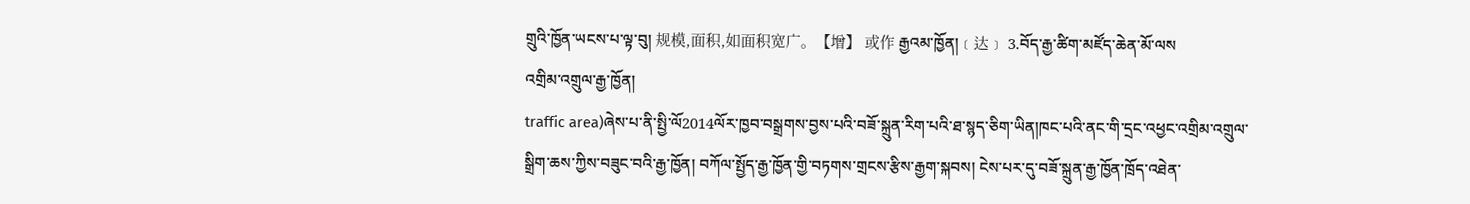གྲུའི་ཁྱོན་ཡངས་པ་ལྟ་བུ། 规模,面积,如面积宽广。【增】 或作 རྒྱའམ་ཁྱོན།﹝达﹞ 3.བོད་རྒྱ་ཚིག་མཛོད་ཆེན་མོ་ལས
འགྲིམ་འགྲུལ་རྒྱ་ཁྱོན།
traffic area)ཞེས་པ་ནི་སྤྱི་ལོ2014ལོར་ཁྱབ་བསྒྲགས་བྱས་པའི་བཟོ་སྐྲུན་རིག་པའི་ཐ་སྙད་ཅིག་ཡིན།ཁང་པའི་ནང་གི་དྲང་འཕྱང་འགྲིམ་འགྲུལ་སྒྲིག་ཆས་ཀྱིས་བཟུང་བའི་རྒྱ་ཁྱོན། བཀོལ་སྤྱོད་རྒྱ་ཁྱོན་གྱི་བཏགས་གྲངས་རྩིས་རྒྱག་སྐབས། ངེས་པར་དུ་བཟོ་སྐྲུན་རྒྱ་ཁྱོན་ཁྲོད་འཐེན་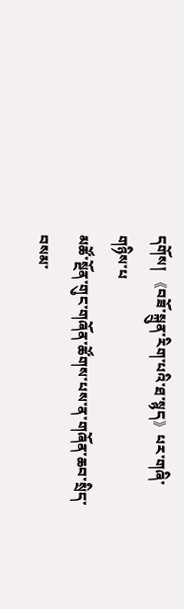དགོས། 《བཟོ་སྐྲུན་རིག་པའི་ཐ་སྙད》པར་གཞི་གཉིས་པ
མཚོ་སྔོན་གུང་གཞོན་ཚོགས་པས་ན་གཞོན་ཆབ་སྲིད་བསམ་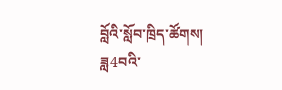བློའི་སློབ་ཁྲིད་ཚོགས།
ཟླ4བའི་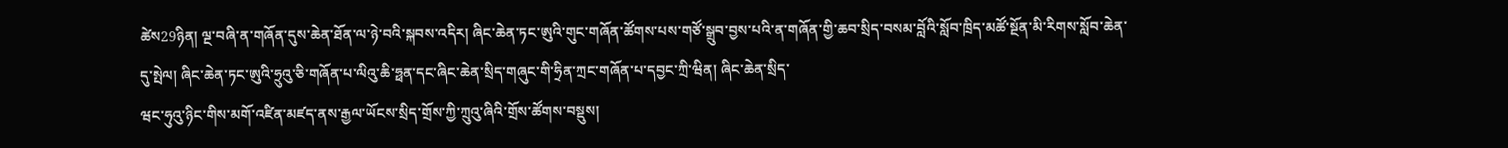ཚེས29ཉིན། ལྔ་བཞི་ན་གཞོན་དུས་ཆེན་ཐོན་ལ་ཉེ་བའི་སྐབས་འདིར། ཞིང་ཆེན་ཏང་ཨུའི་གུང་གཞོན་ཚོགས་པས་གཙོ་སྒྲུབ་བྱས་པའི་ན་གཞོན་གྱི་ཆབ་སྲིད་བསམ་བློའི་སློབ་ཁྲིད་མཚོ་སྔོན་མི་རིགས་སློབ་ཆེན་དུ་སྤེལ། ཞིང་ཆེན་ཏང་ཨུའི་ཧྲུའུ་ཅི་གཞོན་པ་ལིའུ་ཆི་ཧྥན་དང་ཞིང་ཆེན་སྲིད་གཞུང་གི་ཧྲིན་ཀྲང་གཞོན་པ་དབྱང་ཀྲི་ཝིན། ཞིང་ཆེན་སྲིད་
ཝང་ཧུའུ་ཉིང་གིས་མགོ་འཛིན་མཛད་ནས་རྒྱལ་ཡོངས་སྲིད་གྲོས་ཀྱི་ཀྲུའུ་ཞིའི་གྲོས་ཚོགས་བསྡུས།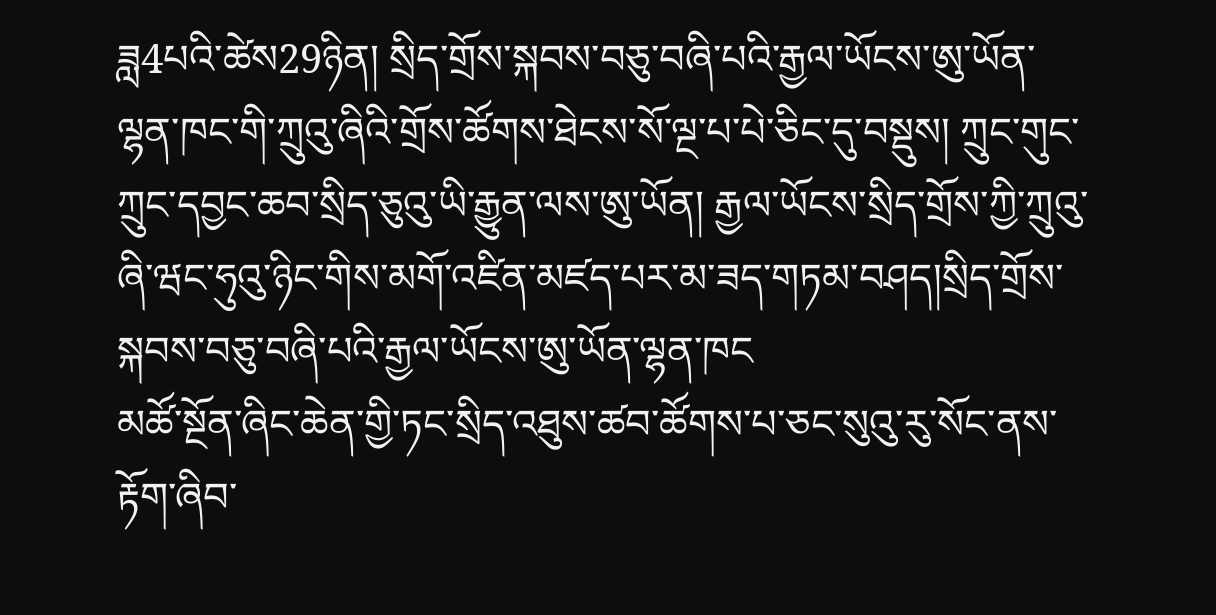ཟླ4པའི་ཚེས29ཉིན། སྲིད་གྲོས་སྐབས་བཅུ་བཞི་པའི་རྒྱལ་ཡོངས་ཨུ་ཡོན་ལྷན་ཁང་གི་ཀྲུའུ་ཞིའི་གྲོས་ཚོགས་ཐེངས་སོ་ལྔ་པ་པེ་ཅིང་དུ་བསྡུས། ཀྲུང་གུང་ཀྲུང་དབྱང་ཆབ་སྲིད་ཅུའུ་ཡི་རྒྱུན་ལས་ཨུ་ཡོན། རྒྱལ་ཡོངས་སྲིད་གྲོས་ཀྱི་ཀྲུའུ་ཞི་ཝང་ཧུའུ་ཉིང་གིས་མགོ་འཛིན་མཛད་པར་མ་ཟད་གཏམ་བཤད།སྲིད་གྲོས་སྐབས་བཅུ་བཞི་པའི་རྒྱལ་ཡོངས་ཨུ་ཡོན་ལྷན་ཁང
མཚོ་སྔོན་ཞིང་ཆེན་གྱི་ཏང་སྲིད་འཐུས་ཚབ་ཚོགས་པ་ཅང་སུའུ་རུ་སོང་ནས་རྟོག་ཞིབ་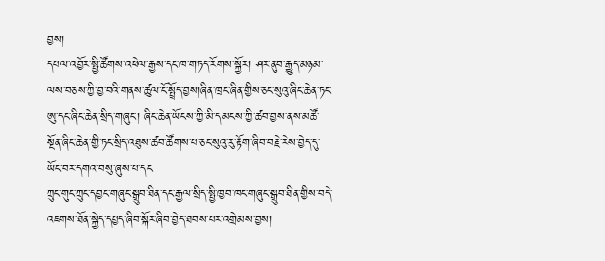བྱས།
དཔལ་འབྱོར་སྤྱི་ཚོགས་འཕེལ་རྒྱས་དང་ཁ་གཏད་རོགས་སྐྱོར། ཤར་ནུབ་རྒྱུད་མཉམ་ལས་བཅས་ཀྱི་བྱ་བའི་གནས་ཚུལ་ངོ་སྤྲོད་བྱས།ཞིན་ཁྲང་ཞིན་གྱིས་ཅང་སུའུ་ཞིང་ཆེན་ཏང་ཨུ་དང་ཞིང་ཆེན་སྲིད་གཞུང་། ཞིང་ཆེན་ཡོངས་ཀྱི་མི་དམངས་ཀྱི་ཚབ་བྱས་ནས་མཚོ་སྔོན་ཞིང་ཆེན་གྱི་ཏང་སྲིད་འཐུས་ཚབ་ཚོགས་པ་ཅང་སུའུ་རུ་རྟོག་ཞིབ་བརྗེ་རེས་བྱེད་དུ་ཡོང་བར་དགའ་བསུ་ཞུས་པ་དང
ཀྲུང་གུང་ཀྲུང་དབྱང་གཞུང་སྒྲུབ་ཐིན་དང་རྒྱལ་སྲིད་སྤྱི་ཁྱབ་ཁང་གཞུང་སྒྲུབ་ཐིན་གྱིས་བདེ་འཇགས་ཐོན་སྐྱེད་དཔྱད་ཞིབ་སྐོར་ཞིབ་བྱེད་ཐབས་པར་འགྲེམས་བྱས།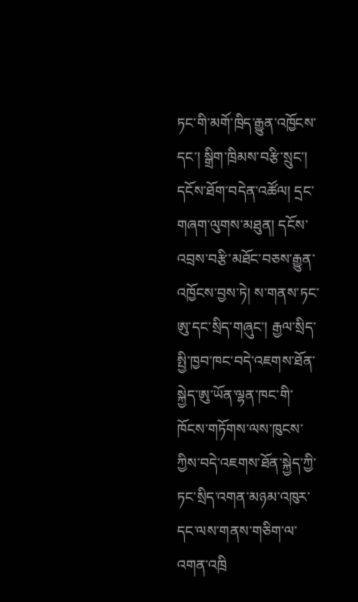ཏང་གི་མགོ་ཁྲིད་རྒྱུན་འཁྱོངས་དང་། སྒྲིག་ཁྲིམས་བརྩི་སྲུང་། དངོས་ཐོག་བདེན་འཚོལ། དྲང་གཞག་ལུགས་མཐུན། དངོས་འབྲས་བརྩི་མཐོང་བཅས་རྒྱུན་འཁྱོངས་བྱས་ཏེ། ས་གནས་ཏང་ཨུ་དང་སྲིད་གཞུང་། རྒྱལ་སྲིད་སྤྱི་ཁྱབ་ཁང་བདེ་འཇགས་ཐོན་སྐྱེད་ཨུ་ཡོན་ལྷན་ཁང་གི་ཁོངས་གཏོགས་ལས་ཁུངས་ཀྱིས་བདེ་འཇགས་ཐོན་སྐྱེད་ཀྱི་ཏང་སྲིད་འགན་མཉམ་འཁུར་དང་ལས་གནས་གཅིག་ལ་འགན་འཁྲི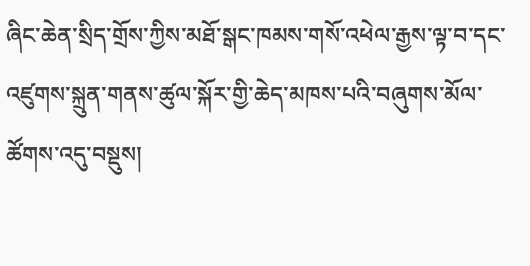ཞིང་ཆེན་སྲིད་གྲོས་ཀྱིས་མཐོ་སྒང་ཁམས་གསོ་འཕེལ་རྒྱས་ལྟ་བ་དང་འཛུགས་སྐྲུན་གནས་ཚུལ་སྐོར་གྱི་ཆེད་མཁས་པའི་བཞུགས་མོལ་ཚོགས་འདུ་བསྡུས།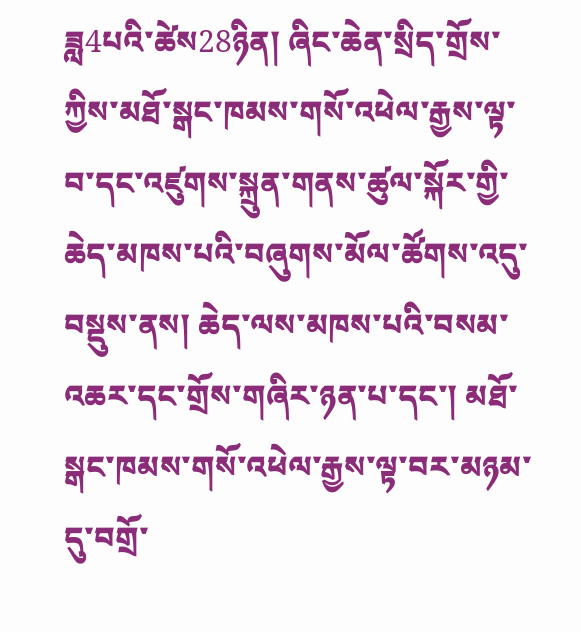ཟླ4པའི་ཚེས28ཉིན། ཞིང་ཆེན་སྲིད་གྲོས་ཀྱིས་མཐོ་སྒང་ཁམས་གསོ་འཕེལ་རྒྱས་ལྟ་བ་དང་འཛུགས་སྐྲུན་གནས་ཚུལ་སྐོར་གྱི་ཆེད་མཁས་པའི་བཞུགས་མོལ་ཚོགས་འདུ་བསྡུས་ནས། ཆེད་ལས་མཁས་པའི་བསམ་འཆར་དང་གྲོས་གཞིར་ཉན་པ་དང་། མཐོ་སྒང་ཁམས་གསོ་འཕེལ་རྒྱས་ལྟ་བར་མཉམ་དུ་བགྲོ་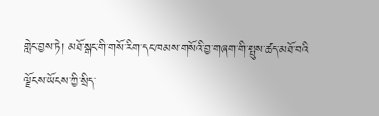གླེང་བྱས་ཏེ། མཐོ་སྒང་གི་གསོ་རིག་དང་ཁམས་གསོའི་བྱ་གཞག་གི་སྤུས་ཚད་མཐོ་བའི
ལྗོངས་ཡོངས་ཀྱི་སྲིད་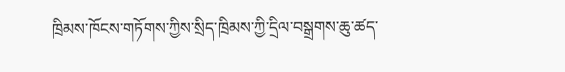ཁྲིམས་ཁོངས་གཏོགས་ཀྱིས་སྲིད་ཁྲིམས་ཀྱི་དྲིལ་བསྒྲགས་ཆུ་ཚད་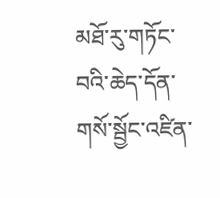མཐོ་རུ་གཏོང་བའི་ཆེད་དོན་གསོ་སྦྱོང་འཛིན་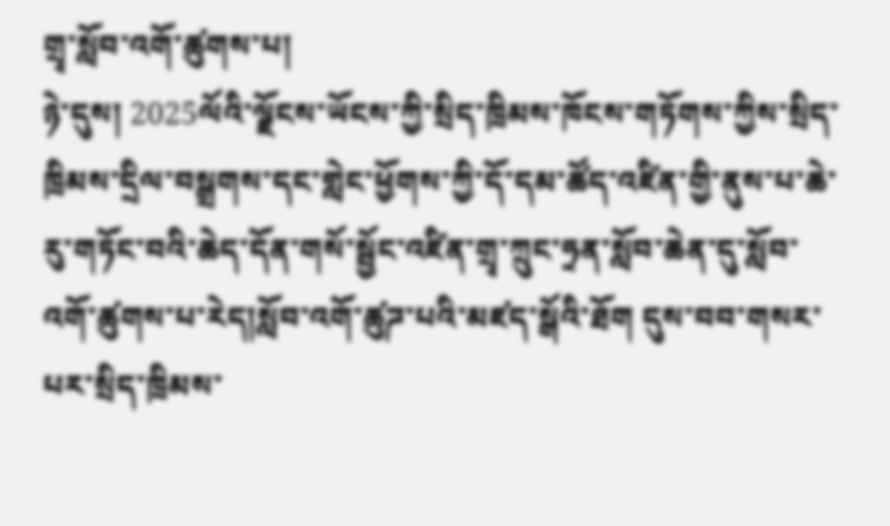གྲྭ་སློབ་འགོ་ཚུགས་པ།
ཉེ་དུས། 2025ལོའི་ལྗོངས་ཡོངས་ཀྱི་སྲིད་ཁྲིམས་ཁོངས་གཏོགས་ཀྱིས་སྲིད་ཁྲིམས་དྲིལ་བསྒྲགས་དང་གླེང་ཕྱོགས་ཀྱི་དོ་དམ་ཚོད་འཛིན་གྱི་ནུས་པ་ཆེ་རུ་གཏོང་བའི་ཆེད་དོན་གསོ་སྦྱོང་འཛིན་གྲྭ་ཀྲུང་ཧྲན་སློབ་ཆེན་དུ་སློབ་འགོ་ཚུགས་པ་རེད།སློབ་འགོ་ཚུཌ་པའི་མཛད་སྒོའི་ཐོག དུས་བབ་གསར་པར་སྲིད་ཁྲིམས་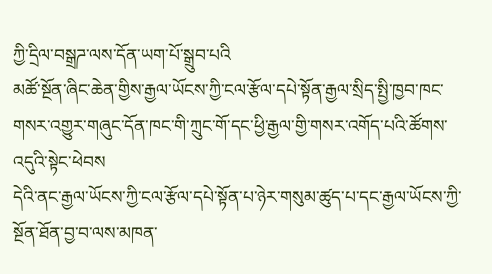ཀྱི་དྲིལ་བསྒྲཌ་ལས་དོན་ཡག་པོ་སྒྲུབ་པའི
མཚོ་སྔོན་ཞིང་ཆེན་གྱིས་རྒྱལ་ཡོངས་ཀྱི་ངལ་རྩོལ་དཔེ་སྟོན་རྒྱལ་སྲིད་སྤྱི་ཁྱབ་ཁང་གསར་འགྱུར་གཞུང་དོན་ཁང་གི་ཀྲུང་གོ་དང་ཕྱི་རྒྱལ་གྱི་གསར་འགོད་པའི་ཚོགས་འདུའི་སྟེང་ཕེབས
དེའི་ནང་རྒྱལ་ཡོངས་ཀྱི་ངལ་རྩོལ་དཔེ་སྟོན་པ་ཉེར་གསུམ་ཚུད་པ་དང་རྒྱལ་ཡོངས་ཀྱི་སྔོན་ཐོན་བྱ་བ་ལས་མཁན་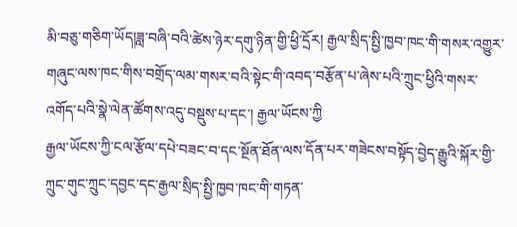མི་བཅུ་གཅིག་ཡོད།ཟླ་བཞི་བའི་ཚེས་ཉེར་དགུ་ཉིན་གྱི་ཕྱི་དྲོར། རྒྱལ་སྲིད་སྤྱི་ཁྱབ་ཁང་གི་གསར་འགྱུར་གཞུང་ལས་ཁང་གིས་བགྲོད་ལམ་གསར་བའི་སྟེང་གི་འབད་བརྩོན་པ་ཞེས་པའི་ཀྲུང་ཕྱིའི་གསར་འགོད་པའི་སྣེ་ལེན་ཚོགས་འདུ་བསྡུས་པ་དང་། རྒྱལ་ཡོངས་ཀྱི
རྒྱལ་ཡོངས་ཀྱི་ངལ་རྩོལ་དཔེ་བཟང་བ་དང་སྔོན་ཐོན་ལས་དོན་པར་གཟེངས་བསྟོད་བྱེད་རྒྱུའི་སྐོར་གྱི་ཀྲུང་གུང་ཀྲུང་དབྱང་དང་རྒྱལ་སྲིད་སྤྱི་ཁྱབ་ཁང་གི་གཏན་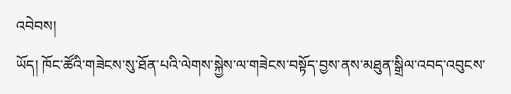འབེབས།
ཡོད། ཁོང་ཚོའི་གཟེངས་སུ་ཐོན་པའི་ལེགས་སྐྱེས་ལ་གཟེངས་བསྟོད་བྱས་ནས་མཐུན་སྒྲིལ་འབད་འབུངས་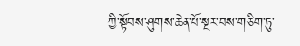ཀྱི་སྟོབས་ཤུགས་ཆེན་པོ་སྔར་བས་གཅིག་ཏུ་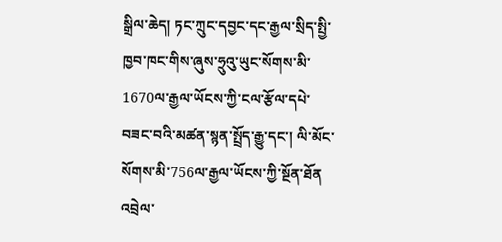སྒྲིལ་ཆེད། ཏང་ཀྲུང་དབྱང་དང་རྒྱལ་སྲིད་སྤྱི་ཁྱབ་ཁང་གིས་ཞུས་ཧྲུའུ་ཡུང་སོགས་མི་1670ལ་རྒྱལ་ཡོངས་ཀྱི་ངལ་རྩོལ་དཔེ་བཟང་བའི་མཚན་སྙན་སྤྲོད་རྒྱུ་དང་། ལི་མོང་སོགས་མི་756ལ་རྒྱལ་ཡོངས་ཀྱི་སྔོན་ཐོན
འབྲེལ་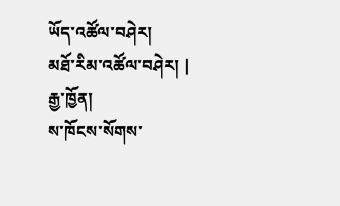ཡོད་འཚོལ་བཤེར།
མཐོ་རིམ་འཚོལ་བཤེར། |
རྒྱ་ཁྱོན།
ས་ཁོངས་སོགས་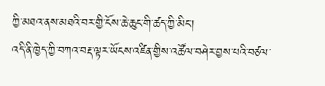ཀྱི་མཐའ་ནས་མཐའི་བར་གྱི་ངོས་ཆེ་ཆུང་གི་ཚད་ཀྱི་མིང་།
འདི་ནི་ཁྱེད་ཀྱི་བཀའ་བརྡ་ལྟར་ཡོངས་འཛིན་གྱིས་འཚོལ་བཤེར་བྱས་པའི་བཙལ་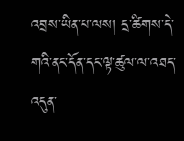འབྲས་ཡིན་པ་ལས། དྲ་ཚིགས་དེ་གའི་ནང་དོན་དང་ལྟ་ཚུལ་ལ་འཐད་འདུན་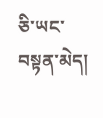ཅི་ཡང་བསྟན་མེད།